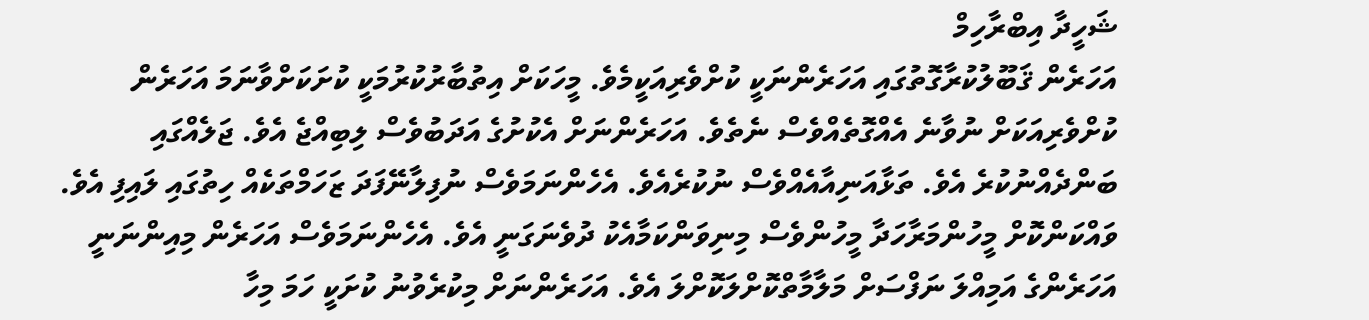ޝަހީދާ އިބްރާހިމް
އަހަރެން ޤަބޫލުކުރާގޮތުގައި އަހަރެންނަކީ ކުށްވެރިއަކީމެވެ. މީހަކަށް އިތުބާރުކުރުމަކީ ކުށަކަށްވާނަމަ އަހަރެން ކުށްވެރިއަކަށް ނުވާނެ އެއްގޮތެއްވެސް ނެތެވެ. އަހަރެންނަށް އެކުށުގެ އަދަބުވެސް ލިބިއްޖެ އެވެ. ޖަލެއްގައި ބަންދެއްނުކުރެ އެވެ. ތަޅާއަނިއާއެއްވެސް ނުކުރެއެވެ. އެހެންނަމަވެސް ނުފިލާނޭފަދަ ޒަހަމްތަކެއް ހިތުގައި ލައިފި އެވެ. ވައްކަންކޮށް މީހުންމަރާހަދާ މީހުންވެސް މިނިވަންކަމާއެކު ދުވެނަގަނީ އެވެ. އެހެންނަމަވެސް އަހަރެން މިއިންނަނީ އަހަރެންގެ އަމިއްލަ ނަފްސަށް މަލާމާތްކޮށްލަކޮށްލަ އެވެ. އަހަރެންނަށް މިކުރެވުނު ކުށަކީ ހަމަ މިހާ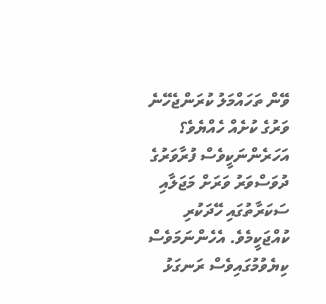ވޭން ތަހައްމަލު ކުރަންޖެހޭނެ ވަރުގެ ކުށެއް ހެއްޔެވެ؟
އަހަރެންނަކީވެސް ފުރާވަރުގެ ދުވަސްވަރު ވަރަށް މަޖަލާއި ސަކަރާތުގައި ހޭދަކުރި ކުއްޖަކީމެވެ. އެހެންނަމަވެސް ކިޔެވުމުގައިވެސް ރަނގަޅު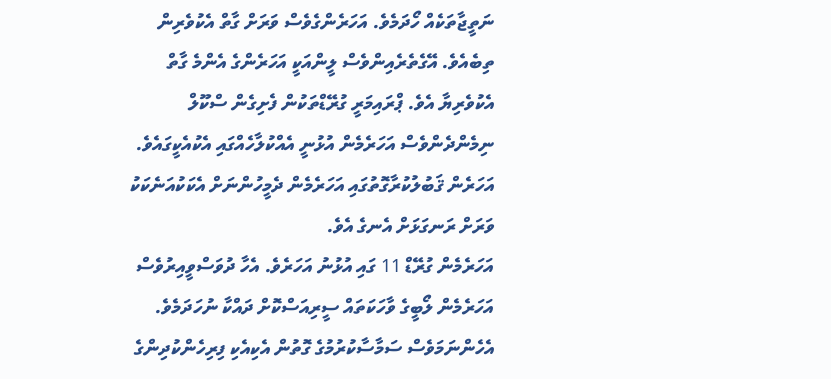ނަތީޖާތަކެއް ހޯދަމެވެ. އަހަރެންގެވެސް ވަރަށް ގާތް އެކުވެރިން ތިބެއެވެ. އޭގެތެރެއިންވެސް ލީންއަކީ އަހަރެންގެ އެންމެ ގާތް އެކުވެރިޔާ އެވެ. ޕްރައިމަރީ ގުރޭޑްތަކުން ފެށިގެން ސްކޫލް ނިމެންދެންވެސް އަހަރެމެން އުޅުނީ އެއްކުލާހެއްގައި އެކުއެކީގައެވެ. އަހަރެން ޤަބުލުކުރާގޮތުގައި އަހަރެމެން ދެމީހުންނަށް އެކަކުއަނެކަކު ވަރަށް ރަނގަޅަށް އެނގެ އެވެ.
އަހަރެމެން ގުރޭޑް 11 ގައި އުޅުނު އަހަރެވެ. އެހާ ދުވަސްވީއިރުވެސް އަހަރެމެން ލޯބީގެ ވާހަކަތައް ސީރިއަސްކޮށް ދައްކާ ނުހަދަމެވެ. އެހެންނަމަވެސް ސަމާސާކުރުމުގެ ގޮތުން އެކިއެކި ފިރިހެންކުދިންގެ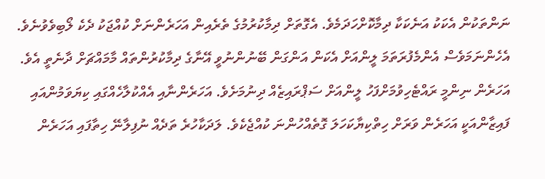ނަންތަކުން އެކަކު އަނެކަކާ ދިމާކޮށްހަދަމެވެ. އެގޮތަށް ދިމާކުރުމުގެ ތެރެއިން އަހަރެންނަށް ކުއްޖަކު ދެކެ ލޯބިވެވުނެވެ. އެހެންނަމަވެސް އެންމެފުރަތަމަ ލީންއަށް އެކަން އަންގަން ބޭނުންނުވީ އޭނާގެ ދިމާކުރުންތައް މާމައްޗަށް ދާނެތީ އެވެ. އަހަރެން ނިންމީ ރައްޓެހިވުމަށްފަހު ލީންއަށް ސަޕްރައިޒެއް ދިނުމަށެވެ. އަހަރެންނާއި އެއްކުލާހެއްގައި ކިޔަވަމުންއައި ފައިޒާންއަކީ އަހަރެން ވަރަށް ހިތްކިޔާކަހަލަ ގޮތެއްހުންނަ ކުއްޖެކެވެ. ލަދަކާހުރެ ތަދެއް ނުފިލާނޭ ހިތާފައި އަހަރެން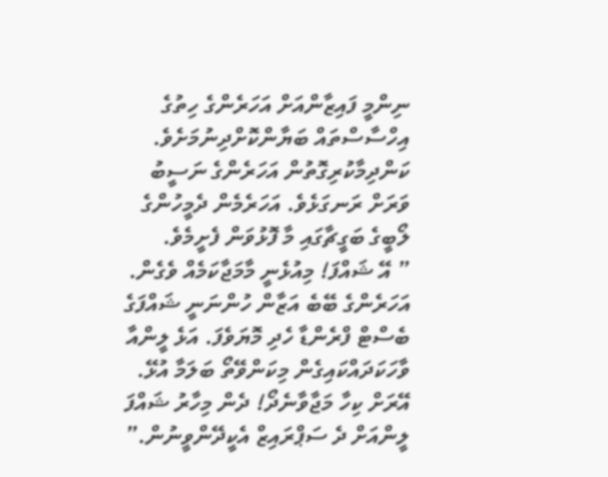ނިންމީ ފައިޒާންއަށް އަހަރެންގެ ހިތުގެ އިހްސާސްތައް ބަޔާންކޮށްދިނުމަށެވެ. ކަންދިމާކުރިގޮތުން އަހަރެންގެ ނަސީބު ވަރަށް ރަނގަޅެވެ. އަހަރެމެން ދެމީހުންގެ ލޯބީގެ ބަގީޗާގައި މާ ފޮޅުވަން ފެށީމެވެ.
” އޭ ޝައްފަ! މިއުޅެނީ މާމަޖާކަމެއް ވެގެން. އަހަރެންގެ ބޭބެ އަޒާން ހުންނަނީ ޝައްފަގެ ބެސްޓް ފްރެންޑާ ހެދި މޮޔަވެފަ. އަޅެ ލީންއާ ވާހަކަދައްކައިގެން މިކަންވޭތޯ ބަލަމާ އުޅޭ. އޭރަށް ކިހާ މަޖާވާނެދޯ! ދެން މިހާރު ޝައްފަ ލީންއަށް ދެ ސަޕްރައިޒް އެކީދޭންވީނުން.”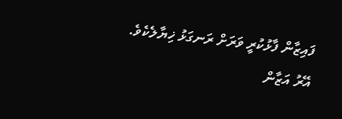ފައިޒާން ފާޅުކުރީ ވަރަށް ރަނގަޅު ޚިޔާލެކެވެ.
އޭރު އަޒާން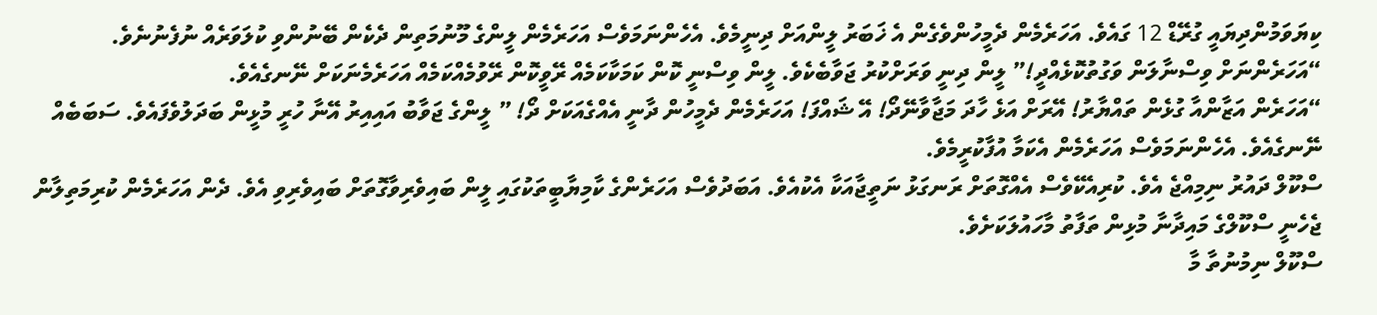ކިޔަވަމުންދިޔައީ ގުރޭޑް 12 ގައެވެ. އަހަރެމެން ދެމީހުންވެގެން އެ ޚަބަރު ލީންއަށް ދިނީމެވެ. އެހެންނަމަވެސް އަހަރެމެން ލީންގެ މޫނުމަތިން ދެކެން ބޭނުންވި ކުލަވަރެއް ނުފެނުނެވެ.
“އަހަރެންނަށް ވިސްނާލަން ވަގުތުކޮޅެއްދީ!” ލީން ދިނީ ވަރަށްކުރު ޖަވާބެކެވެ. ލީން ވިސްނީ ކޮން ކަމަކާކަމެއް ރޭވީކޮން ރޭވުމެއްކަމެއް އަހަރެމެނަކަށް ނޭނގެއެވެ.
“އަހަރެން އަޒާންއާ ގުޅެން ތައްޔާރު! އޭރަށް އަޅެ ހާދަ މަޖާވާނޭދޯ! އޭ ޝައްފަ! އަހަރެމެން ދެމީހުން ދާނީ އެއްގެއަކަށް ދޯ! ” ލީންގެ ޖަވާބު އައިއިރު އޭނާ ހުރީ މުޅީން ބަދަލުވެފައެވެ. ސަބަބެއް ނޭނގެއެވެ. އެހެންނަމަވެސް އަހަރެމެން އެކަމާ އުފާކުރީމެވެ.
ސްކޫލް ދައުރު ނިމިއްޖެ އެވެ. ކުރިއެކޭވެސް އެއްގޮތަށް ރަނގަޅު ނަތީޖާއަކާ އެކުއެވެ. އަބަދުވެސް އަހަރެންގެ ކާމިޔާބީތަކުގައި ލީން ބައިވެރިވާގޮތަށް ބައިވެރިވި އެވެ. ދެން އަހަރެމެން ކުރިމަތިލާން ޖެހެނީ ސްކޫލްގެ މައިދާނާ މުޅިން ތަފާތު މާހައުލަކަށެވެ.
ސްކޫލް ނިމުނުތާ މާ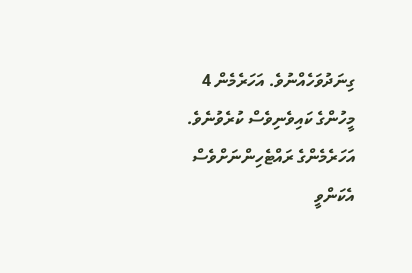ގިނަދުވަހެއްނުވެ. އަހަރެމެން 4 މީހުންގެ ކައިވެނިވެސް ކުރެވުނެވެ. އަހަރެމެންގެ ރައްޓެހިންނަށްވެސް އެކަންވީ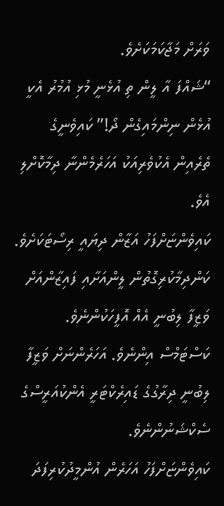ވަރަށް މަޖާކަމަކަށެވެ.
“ޝައްފަ އާ ލީން ތި އުޅެނީ މުޅި އުމުރު އެކީ އުޅެން ނިންމައިގެން ދޯ!” ކައިވެނީގެ ތެރެއިން އެކުވެރިއަކު އަހަރެމެންނާ ދިމާކޮށްލި އެވެ.
ކައިވެންޏަށްފަހު އަޒާން ދިޔައީ ރިސޯޓަކަށެވެ. ކަންދިމާކުރިގޮތުން ލީންއަށާއި ފައިޒާންއަށް ވަޒީފާ ލިބުނީ އެއް އޮފީހަކުންނެވެ. ކަސްޓަމްސް އިންނެވެ. އަހަރެންނަށް ވަޒީފާ ލިބުނީ ދިރާގުގެ ޑައިރެކްޓަރީ އެންކުއަރީސްގެ ސެކްޝަނުންނެވެ.
ކައިވެންޏަށްފަހު އަހަރެން އުންމީދުކުރިފަދަ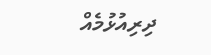ދިރިއުޅުމެއް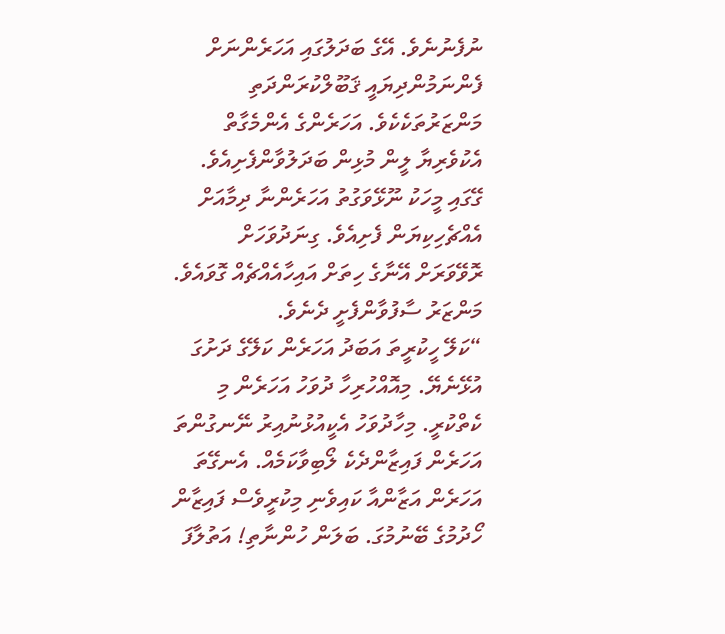ނުފެނުނެވެ. އޭގެ ބަދަލުގައި އަހަރެންނަށް ފެންނަމުންދިޔައީ ޤަބޫލްކުރަންދަތި މަންޒަރުތަކެކެވެ. އަހަރެންގެ އެންމެގާތް އެކުވެރިޔާ ލީން މުޅިން ބަދަލުވާންފެށިއެވެ. ގޭގައި މީހަކު ނޫޅޭވަގުތު އަހަރެންނާ ދިމާއަށް އެއްޗެހިކިޔަން ފެށިއެވެ. ގިނަދުވަހަށް ރޮވޭވަރަށް އޭނާގެ ހިތަށް އައިހާއެއްޗެއް ގޮވައެވެ. މަންޒަރު ސާފުވާންފެށީ ދެނެވެ.
“ކަލޭ ހީކުރީތަ އަބަދު އަހަރެން ކަލޭގެ ދަށުގަ އުޅޭނެޔޭ. މިއޮއްހުރިހާ ދުވަހު އަހަރެން މި ކެތްކުރީ. މިހާދުވަހު އެކީއުޅުނުއިރު ނޭނގުންތަ އަހަރެން ފައިޒާންދެކެ ލޯބިވާކަމެއް. އެނގޭތަ އަހަރެން އަޒާންއާ ކައިވެނި މިކުރީވެސް ފައިޒާން ހޯދުމުގެ ބޭނުމުގަ. ބަލަން ހުންނާތި! އަތުލާފަ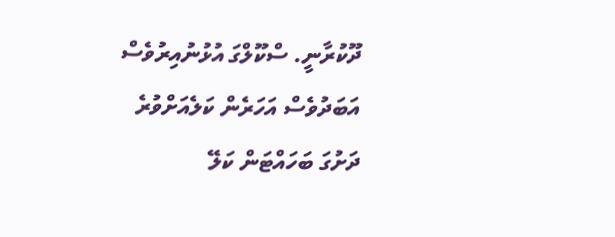ދޫކުރާނީ. ސްކޫލްގަ އުޅުނުއިރުވެސް އަބަދުވެސް އަހަރެން ކަލެއަށްވުރެ ދަށުގަ ބަހައްޓަން ކަލޭ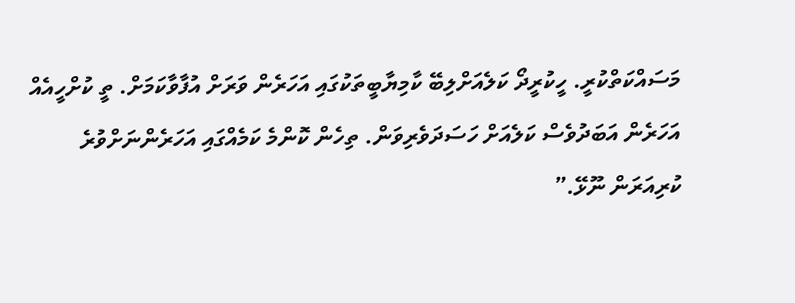މަސައްކަތްކުރީ. ހީކުރީދޯ ކަލެއަށްލިބޭ ކާމިޔާބީތަކުގައި އަހަރެން ވަރަށް އުފާވާކަމަށް. ތީ ކުށްހީއެއް އަހަރެން އަބަދުވެސް ކަލެއަށް ހަސަދަވެރިވަން. ތިހެން ކޮންމެ ކަމެއްގައި އަހަރެންނަށްވުރެ ކުރިއަރަން ނޫޅޭ.”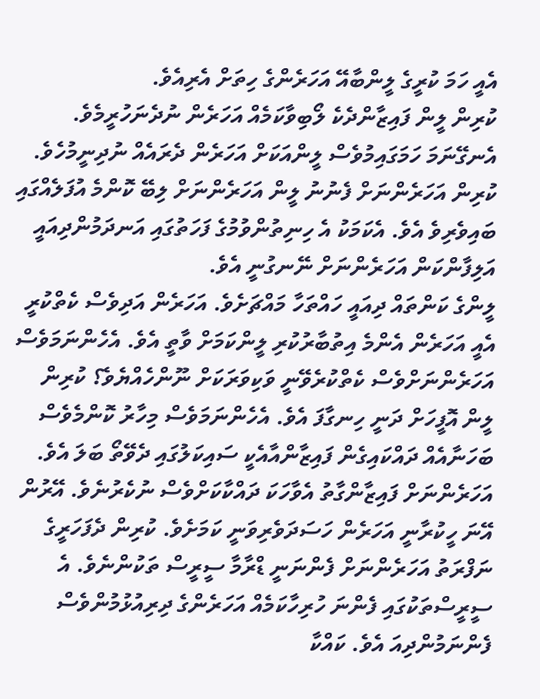އެއީ ހަމަ ކުރީގެ ލީންބާއޭ އަހަރެންގެ ހިތަށް އެރިއެވެ.
ކުރިން ލީން ފައިޒާންދެކެ ލޯބިވާކަމެއް އަހަރެން ނުދެނަހުރީމެވެ. އެނގޭނަމަ ހަމަގައިމުވެސް ލީންއަކަށް އަހަރެން ދެރައެއް ނުދިނީމުހެވެ. ކުރިން އަހަރެންނަށް ފެނުނު ލީން އަހަރެންނަށް ލިބޭ ކޮންމެ އުފަލެއްގައި ބައިވެރިވެ އެވެ. އެކަމަކު އެ ހިނިތުންވުމުގެ ފަހަތުގައި އަނދަމުންދިއައީ އަލިފާންކަން އަހަރެންނަށް ނޭނގުނީ އެވެ.
ލީންގެ ކަންތައް ދިއައީ ހައްތަހާ މައްޗަށެވެ. އަހަރެން އަދިވެސް ކެތްކުރީ އެއީ އަހަރެން އެންމެ އިތުބާރުކުރި ލީންކަމަށް ވާތީ އެވެ. އެހެންނަމަވެސް އަހަރެންނަށްވެސް ކެތްކުރެވޭނީ ވަކިވަރަކަށް ނޫންހެއްޔެވެ؟ ކުރިން ލީން އޮފީހަށް ދަނީ ހިނގާފަ އެވެ. އެހެންނަމަވެސް މިހާރު ކޮންމެވެސް ބަހަނާއެއް ދައްކައިގެން ފައިޒާންއާއެކީ ސައިކަލުގައި ދެވޭތޯ ބަލަ އެވެ. އަހަރެންނަށް ފައިޒާންގާތު އެވާހަކަ ދައްކާކަށްވެސް ނުކެރުނެވެ. އޭރުން އޭނަ ހީކުރާނީ އަހަރެން ހަސަދަވެރިވަނީ ކަމަށެވެ. ކުރިން ދެފަހަރީގެ ނަފްރަތު އަހަރެންނަށް ފެންނަނީ ޑްރާމާ ސީރީސް ތަކުންނެވެ. އެ ސީރީސްތަކުގައި ފެންނަ ހުރިހާކަމެއް އަހަރެންގެ ދިރިއުޅުމުންވެސް ފެންނަމުންދިއަ އެވެ. ކައްކާ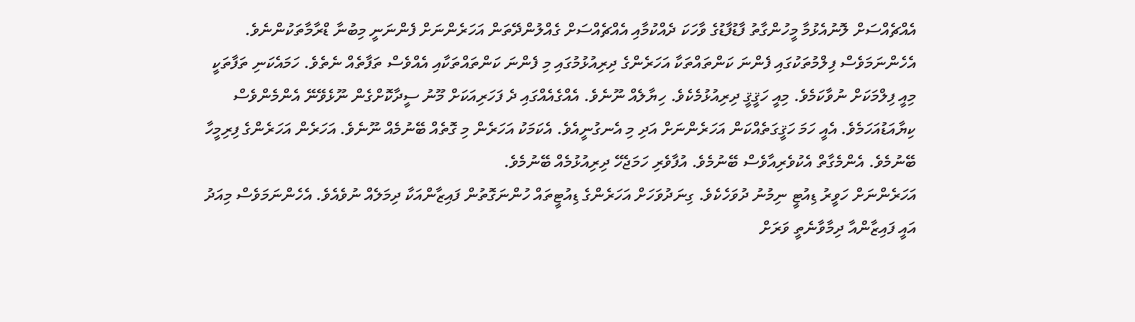އެއްޗެއްސަށް ލޮނުއެޅުމާ މީހުންގާތު ފާޑުފާޑުގެ ވާހަކަ ދެއްކުމާއި އެއްޗެއްސަށް ގެއްލުންދޭތަން އަހަރެންނަށް ފެންނަނީ މިބުނާ ޑްރާމާތަކުންނެވެ. އެހެންނަމަވެސް ފިލްމުތަކުގައި ފެންނަ ކަންތައްތަކާ އަހަރެންގެ ދިރިއުޅުމުގައި މި ފެންނަ ކަންތައްތަކާއި އެއްވެސް ތަފާތެއް ނެތެވެ. ހަމައެކަނި ތަފާތަކީ މިއީ ފިލްމަކަށް ނުވާކަމެވެ. މިއީ ހަޤީޤީ ދިރިއުޅުމެކެވެ. ހިޔާލެއް ނޫނެވެ. އެއްގެއެއްގައި ދެ ފަހަރިއަކަށް މޫނު ސީދާކޮށްގެން ނޫޅެވޭނޭ އެންމެންވެސް ކިޔާއަޑުއަހަމެވެ. އެއީ ހަމަ ހަޤީގަތެއްކަން އަހަރެންނަށް އަދި މި އެނގުނީއެވެ. އެކަމަކު އަހަރެން މި ގޮތެއް ބޭނުމެއް ނޫނެވެ. އަހަރެން އަހަރެންގެ ފިރިމީހާ ބޭނުމެވެ. އެންމެގާތް އެކުވެރިއާވެސް ބޭނުމެވެ. އުފާވެރި ހަމަޖެހޭ ދިރިއުޅުމެއް ބޭނުމެވެ.
އަހަރެންނަށް ހަވީރު ޑިއުޓީ ނިމުނު ދުވަހެކެވެ. ގިނަދުވަހަށް އަހަރެންގެ ޑިއުޓީތައް ހުންނަގޮތުން ފައިޒާންއަކާ ދިމަލެއް ނުވެއެވެ. އެހެންނަމަވެސް މިއަދު އައީ ފައިޒާންއާ ދިމާވާނެތީ ވަރަށް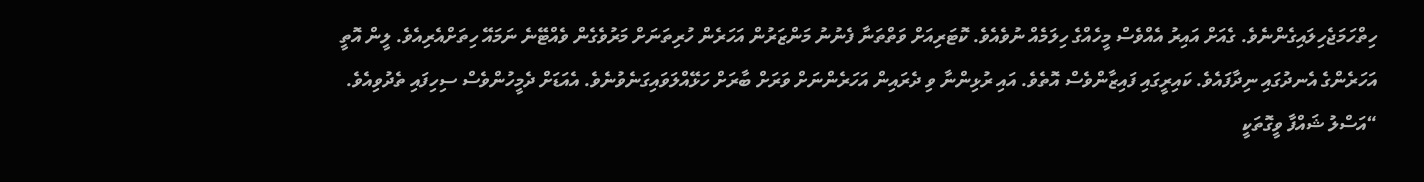ހިތްހަމަޖެހިލައިގެންނެވެ. ގެއަށް އައިރު އެއްވެސް މީހެއްގެ ހިލަމެއް ނުވެއެވެ. ކޮޓަރިއަށް ވަތްތަނާ ފެނުނު މަންޒަރުން އަހަރެން ހުރިތަނަށް މަރުވެގެން ވެއްޓޭނެ ނަމައޭ ހިތަށްއެރިއެވެ. ލީން އޮތީ އަހަރެންގެ އެނދުގައި ނިދާފައެވެ. ކައިރީގައި ފައިޒާންވެސް އޮތެވެ. އައި ރުޅިންނާ ވި ދެރައިން އަހަރެންނަށް ވަރަށް ބާރަށް ހަޅޭއްލަވައިގަނެވުނެވެ. އެއަޑަށް ދެމީހުންވެސް ސިހިފައި ތެދުވިއެވެ.
“އަސްލު ޝައްފާ ވީގޮތަކީ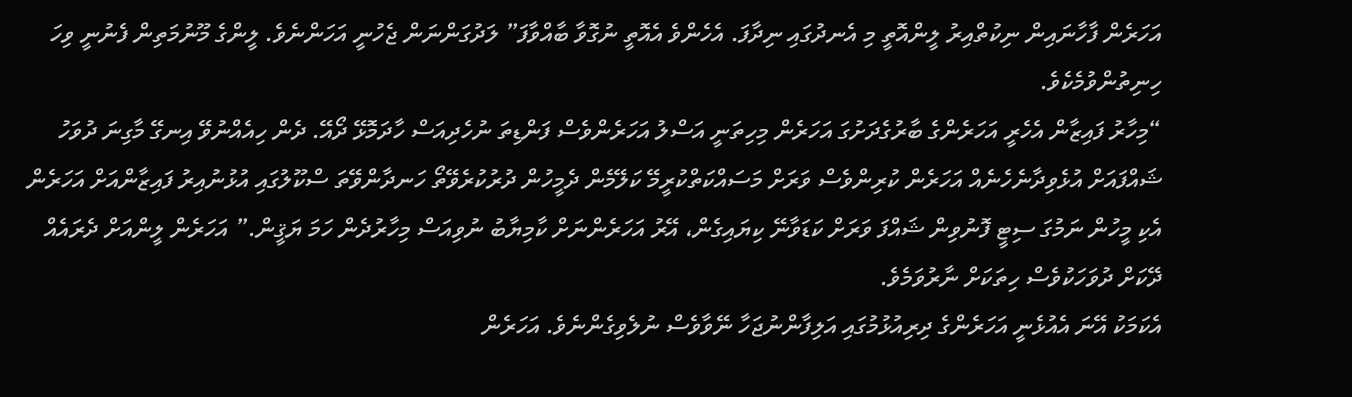އަހަރެން ފާހާނައިން ނިކުތްއިރު ލީންއޮތީ މި އެނދުގައި ނިދާފަ. އެހެންވެ އެއޮތީ ނުގޮވާ ބާއްވާފަ” ލަދުގަންނަން ޖެހުނީ އަހަންނެވެ. ލީންގެ މޫނުމަތިން ފެނުނީ ވިހަ ހިނިތުންވުމެކެވެ.
“މިހާރު ފައިޒާން އެހެރީ އަހަރެންގެ ބާރުގެދަށުގަ އަހަރެން މިހިތަނީ އަސްލު އަހަރެންވެސް ފަންޑިތަ ނުހެދިއަސް ހާދަމޮޅޭ ދޯއޭ. ދެން ހިއެއްނުވޭ އިނގޭ މާގިނަ ދުވަހު ޝައްފައަށް އުޅެވިދާނެހެނެއް އަހަރެން ކުރިންވެސް ވަރަށް މަސައްކަތްކުރީމޭ ކަލޭމެން ދެމީހުން ދުރުކުރެވޭތޯ ހަނދާންވޭތަ ސްކޫލުގައި އުޅުނުއިރު ފައިޒާންއަށް އަހަރެން އެކި މީހުން ނަމުގަ ސިޓީ ފޮނުވިން ޝައްފަ ވަރަށް ކަޑަވާނޭ ކިޔައިގެން، އޭރު އަހަރެންނަށް ކާމިޔާބު ނުވިއަސް މިހާރުދެން ހަމަ ޔަޤީން.” އަހަރެން ލީންއަށް ދެރައެއް ދޭކަށް ދުވަހަކުވެސް ހިތަކަށް ނާރުވަމެވެ.
އެކަމަކު އޭނަ އެއުޅެނީ އަހަރެންގެ ދިރިއުޅުމުގައި އަލިފާންނުޖަހާ ނޭވާވެސް ނުލެވިގެންނެވެ. އަހަރެން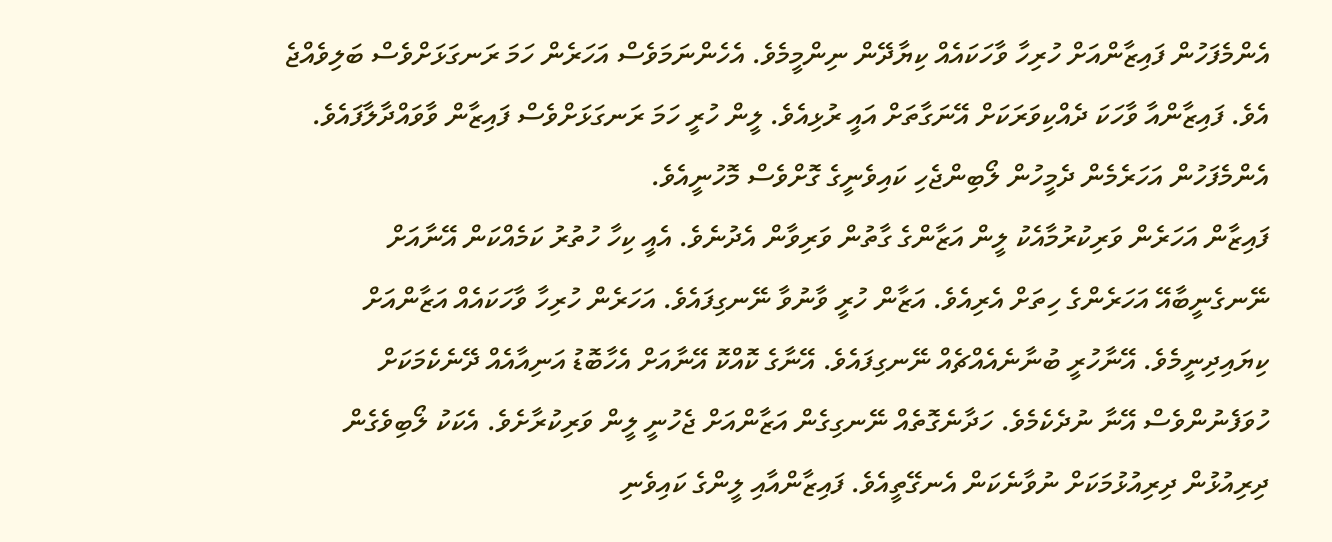އެންމެފަހުން ފައިޒާންއަށް ހުރިހާ ވާހަކައެއް ކިޔާދޭން ނިންމީމެވެ. އެހެންނަމަވެސް އަހަރެން ހަމަ ރަނގަޅަށްވެސް ބަލިވެއްޖެ އެވެ. ފައިޒާންއާ ވާހަކަ ދެއްކިވަރަކަށް އޭނަގާތަށް އައީ ރުޅިއެވެ. ލީން ހުރީ ހަމަ ރަނގަޅަށްވެސް ފައިޒާން ވާވައްދާލާފައެވެ. އެންމެފަހުން އަހަރެމެން ދެމީހުން ލޯބިންޖެހި ކައިވެނީގެ ގޮށްވެސް މޮހުނީއެވެ.
ފައިޒާން އަހަރެން ވަރިކުރުމާއެކު ލީން އަޒާންގެ ގާތުން ވަރިވާން އެދުނެވެ. އެއީ ކިހާ ހުތުރު ކަމެއްކަން އޭނާއަށް ނޭނގެނީބާއޭ އަހަރެންގެ ހިތަށް އެރިއެވެ. އަޒާން ހުރީ ވާނުވާ ނޭނގިފައެވެ. އަހަރެން ހުރިހާ ވާހަކައެއް އަޒާންއަށް ކިޔައިދިނީމެވެ. އޭނާހުރީ ބުނާނެއެއްޗެއް ނޭނގިފައެވެ. އޭނާގެ ކޮއްކޮ އޭނާއަށް އެހާބޮޑު އަނިއާއެއް ދޭނެކެމަކަށް ހުވަފެނުންވެސް އޭނާ ނުދެކެމެވެ. ހަދާނެގޮތެއް ނޭނގިގެން އަޒާންއަށް ޖެހުނީ ލީން ވަރިކުރާށެވެ. އެކަކު ލޯބިވެގެން ދިރިއުޅުން ދިރިއުޅުމަކަށް ނުވާނެކަން އެނގޭތީއެވެ. ފައިޒާންއާއި ލީންގެ ކައިވެނި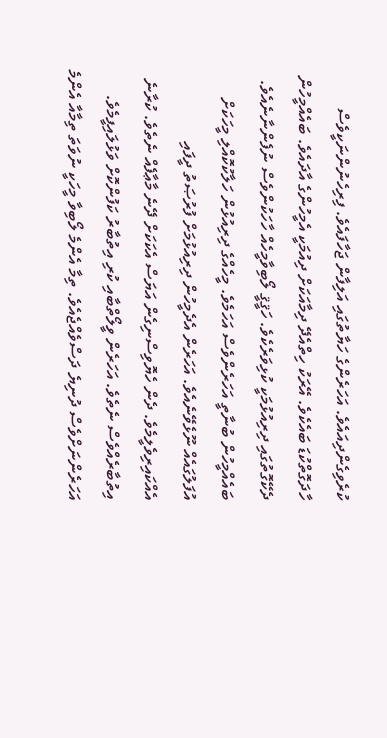ކުރެވިގެންދިއައެވެ. އަހަރެންގެ ހަޔާތުގައި އަލިފާން ޖަހާފައެވެ. ފިރިހެނުންނަކީވެސް ހާދަގޮތްކުޑަ ބައެކެވެ. އޭރަކު ހިތްއެދޭ ދިމާއަކަށް ދިއުމަކީ އެމީހުންގެ އާދައެވެ. ބައެއްމީހުން ދެކޭގޮތުގައި ދިރިއުޅުމަކީ ކުޅިވަރެކެވެ. ހަޤީޤީ ލޯބިވާމީހެއް ހާހަކުންވެސް ނުފެންނާނެއެވެ. ބައެއްމީހުން ބުނާތީ އަހަރެންވެސް އަހަމެވެ. މީހެއްގެ ދިރިއުޅުން ހަލާކުކޮއްލި މީހަކަށް އުފަލުގައެއް ނޫޅެވޭނެއެވެ. އަހަރެން އެދެމީހުން ދިރިއުޅުމަށް ފުރުޞަތު ދީފައި އެއްކައިރިވެލީމެވެ. ދެން ހެޔޮވިސްނިގެން އަޔަސް އެކަކަށް ދޭނެ މާޢާފެއް ނެތެވެ. ކުރާނެ އިތުބާރެއްވެސް ނެތެވެ. އަހަރެން ވީލޯތްބާއި ކުރި އިތުބާރު ކަފުންކޮށް ވަޅުލައިފީމެވެ. އަހަރެންނަށްވެސް ދުނިޔެ ދަސްވެއްޖެއެވެ. ތިމާ އެންމެ ލޯބިވާ މީހަކީ ނުވަތަ ތިމާއާ އެންމެ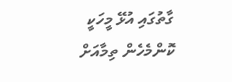ގާތުގައި އުޅޭ މީހަކީ ކޮންމެހެން ތިމާއަށް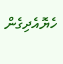ހެޔޮއެދިގެން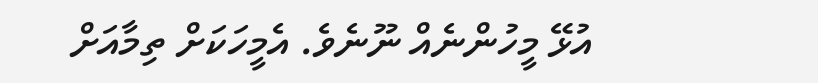އުޅޭ މީހުންނެއް ނޫނެވެ. އެމީހަކަށް ތިމާއަށް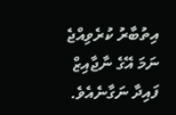އިތުބާރު ކުރެވިއްޖެ ނަމަ އޭގެ ނާޖާއިޒް ފައިދާ ނަގާނެއެވެ.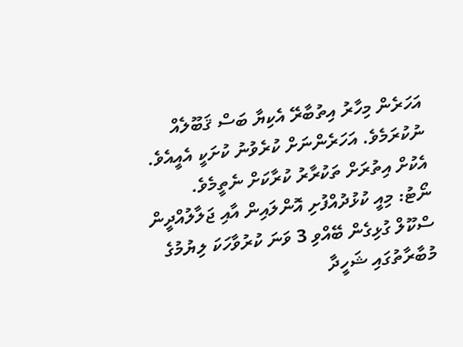އަހަރެން މިހާރު އިތުބާރޭ އެކިޔާ ބަސް ޤަބޫލެއް ނުކުރަމެވެ. އަހަރެންނަށް ކުރެވުނު ކުށަކީ އެއީއެވެ. އެކުށް އިތުރަށް ތަކުރާރު ކުރާކަށް ނެތީމެވެ.
ނޯޓު: މިއީ ކުޅުދުއްފުށި އޮންލައިން އާއި ޖަލާލުއްދީން ސްކޫލް ގުޅިގެން ބޭއްވި 3 ވަނަ ކުރުވާހަކަ ލިޔުމުގެ މުބާރާތުގައި ޝަހީދާ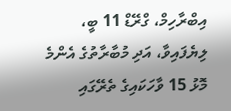އިބްރާހިމް، ގްރޭޑް 11 ބީ، ލިޔެފައިވާ، އަދި މުބާރާތުގެ އެންމެ މޮޅު 15 ވާހަކައިގެ ތެރޭގައި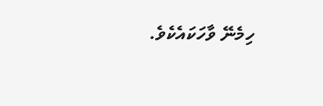ހިމެނޭ ވާހަކައެކެވެ.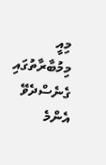މިއީ މިމުބާރާތުގައި ގެނެސްދެވޭ އެންމެ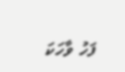ފަހު ވާހަކަ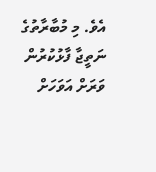އެވެ. މި މުބާރާތުގެ ނަތީޖާ ފާޅުކުރުން ވަރަށް އަވަހަށް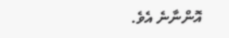އޮންނާނެ އެވެ.